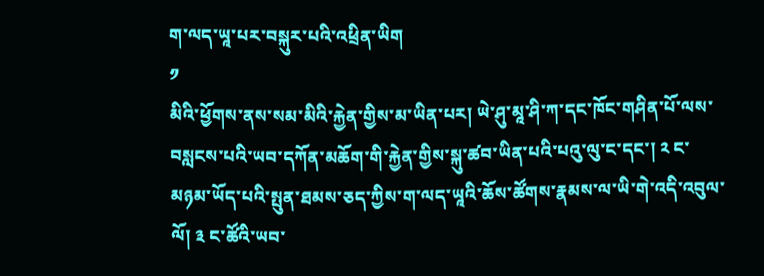ག་ལད་ཡཱ་པར་བསྐུར་པའི་འཕྲིན་ཡིག
༡
མིའི་ཕྱོགས་ནས་སམ་མིའི་རྐྱེན་གྱིས་མ་ཡིན་པར། ཡེ་ཤུ་མཱ་ཤི་ཀ་དང་ཁོང་གཤིན་པོ་ལས་བསླངས་པའི་ཡབ་དཀོན་མཆོག་གི་རྐྱེན་གྱིས་སྐུ་ཚབ་ཡིན་པའི་པའུ་ལུ་ང་དང་། ༢ ང་མཉམ་ཡོད་པའི་སྤུན་ཐམས་ཅད་ཀྱིས་ག་ལད་ཡཱའི་ཆོས་ཚོགས་རྣམས་ལ་ཡི་གེ་འདི་འབུལ་ལོ། ༣ ང་ཚོའི་ཡབ་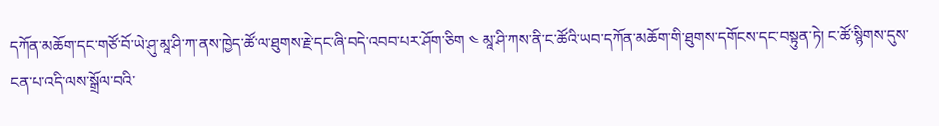དཀོན་མཆོག་དང་གཙོ་བོ་ཡེ་ཤུ་མཱ་ཤི་ཀ་ནས་ཁྱེད་ཚོ་ལ་ཐུགས་རྗེ་དང་ཞི་བདེ་འབབ་པར་ཤོག་ཅིག ༤ མཱ་ཤི་ཀས་ནི་ང་ཚོའི་ཡབ་དཀོན་མཆོག་གི་ཐུགས་དགོངས་དང་བསྟུན་ཏེ། ང་ཚོ་སྙིགས་དུས་ངན་པ་འདི་ལས་སྒྲོལ་བའི་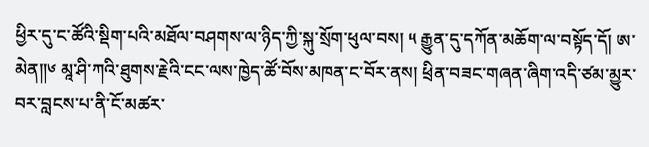ཕྱིར་དུ་ང་ཚོའི་སྡིག་པའི་མཐོལ་བཤགས་ལ་ཉིད་ཀྱི་སྐུ་སྲོག་ཕུལ་བས། ༥ རྒྱུན་དུ་དཀོན་མཆོག་ལ་བསྟོད་དོ། ཨ་མེན༎༦ མཱ་ཤི་ཀའི་ཐུགས་རྗེའི་ངང་ལས་ཁྱེད་ཚོ་བོས་མཁན་ང་བོར་ནས། ཕྲིན་བཟང་གཞན་ཞིག་འདི་ཙམ་མྱུར་བར་བླངས་པ་ནི་ངོ་མཚར་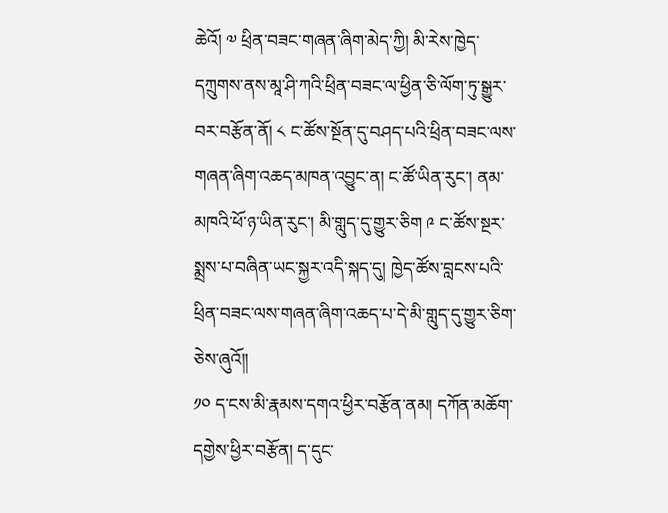ཆེའོ། ༧ ཕྲིན་བཟང་གཞན་ཞིག་མེད་ཀྱི། མི་རེས་ཁྱེད་དཀྲུགས་ནས་མཱ་ཤི་ཀའི་ཕྲིན་བཟང་ལ་ཕྱིན་ཅི་ལོག་ཏུ་སྒྱུར་བར་བརྩོན་ནོ། ༨ ང་ཚོས་སྔོན་དུ་བཤད་པའི་ཕྲིན་བཟང་ལས་གཞན་ཞིག་འཆད་མཁན་འབྱུང་ན། ང་ཚོ་ཡིན་རུང་། ནམ་མཁའི་ཕོ་ཉ་ཡིན་རུང་། མི་གླུད་དུ་གྱུར་ཅིག ༩ ང་ཚོས་སྔར་སྨྲས་པ་བཞིན་ཡང་སྐྱར་འདི་སྐད་དུ། ཁྱེད་ཚོས་བླངས་པའི་ཕྲིན་བཟང་ལས་གཞན་ཞིག་འཆད་པ་དེ་མི་གླུད་དུ་གྱུར་ཅིག་ཅེས་ཞུའོ༎
༡༠ ད་ངས་མི་རྣམས་དགའ་ཕྱིར་བརྩོན་ནམ། དཀོན་མཆོག་དགྱེས་ཕྱིར་བརྩོན། ད་དུང་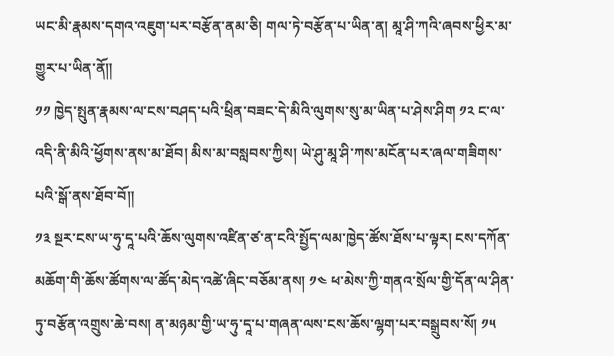ཡང་མི་རྣམས་དགའ་འཇུག་པར་བརྩོན་ནམ་ཅི། གལ་ཏེ་བརྩོན་པ་ཡིན་ན། མཱ་ཤི་ཀའི་ཞབས་ཕྱིར་མ་གྱུར་པ་ཡིན་ནོ༎
༡༡ ཁྱེད་སྤུན་རྣམས་ལ་ངས་བཤད་པའི་ཕྲིན་བཟང་དེ་མིའི་ལུགས་སུ་མ་ཡིན་པ་ཤེས་ཤིག ༡༢ ང་ལ་འདི་ནི་མིའི་ཕྱོགས་ནས་མ་ཐོབ། མིས་མ་བསླབས་ཀྱིས། ཡེ་ཤུ་མཱ་ཤི་ཀས་མངོན་པར་ཞལ་གཟིགས་པའི་སྒོ་ནས་ཐོབ་བོ༎
༡༣ སྔར་ངས་ཡ་ཧུ་དཱ་པའི་ཆོས་ལུགས་འཛིན་ཙ་ན་ངའི་སྤྱོད་ལམ་ཁྱེད་ཚོས་ཐོས་པ་ལྟར། ངས་དཀོན་མཆོག་གི་ཆོས་ཚོགས་ལ་ཚོད་མེད་འཚེ་ཞིང་བཅོམ་ནས། ༡༤ ཕ་མེས་ཀྱི་གནའ་སྲོལ་གྱི་དོན་ལ་ཤིན་ཏུ་བརྩོན་འགྲུས་ཆེ་བས། ན་མཉམ་གྱི་ཡ་ཧུ་དཱ་པ་གཞན་ལས་ངས་ཆོས་ལྷག་པར་བསྒྲུབས་སོ། ༡༥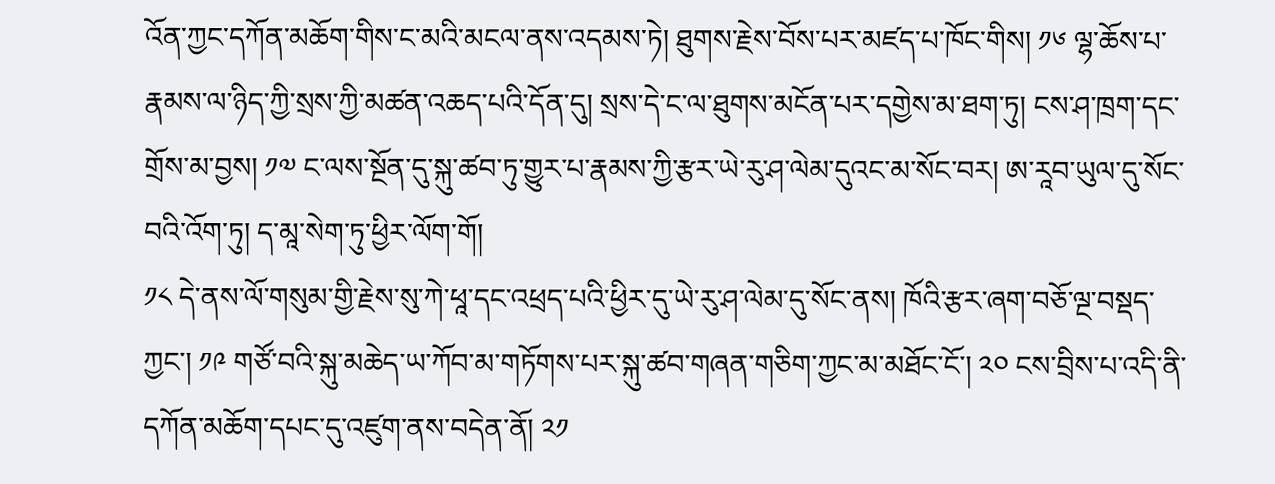འོན་ཀྱང་དཀོན་མཆོག་གིས་ང་མའི་མངལ་ནས་འདམས་ཏེ། ཐུགས་རྗེས་བོས་པར་མཛད་པ་ཁོང་གིས། ༡༦ ལྷ་ཆོས་པ་རྣམས་ལ་ཉིད་ཀྱི་སྲས་ཀྱི་མཚན་འཆད་པའི་དོན་དུ། སྲས་དེ་ང་ལ་ཐུགས་མངོན་པར་དགྱེས་མ་ཐག་ཏུ། ངས་ཤ་ཁྲག་དང་གྲོས་མ་བྱས། ༡༧ ང་ལས་སྔོན་དུ་སྐུ་ཚབ་ཏུ་གྱུར་པ་རྣམས་ཀྱི་རྩར་ཡེ་རུ་ཤ་ལེམ་དུའང་མ་སོང་བར། ཨ་རཱབ་ཡུལ་དུ་སོང་བའི་འོག་ཏུ། ད་མཱ་སེག་ཏུ་ཕྱིར་ལོག་གོ།
༡༨ དེ་ནས་ལོ་གསུམ་གྱི་རྗེས་སུ་ཀེ་ཕཱ་དང་འཕྲད་པའི་ཕྱིར་དུ་ཡེ་རུ་ཤ་ལེམ་དུ་སོང་ནས། ཁོའི་རྩར་ཞག་བཅོ་ལྔ་བསྡད་ཀྱང་། ༡༩ གཙོ་བའི་སྐུ་མཆེད་ཡ་ཀོབ་མ་གཏོགས་པར་སྐུ་ཚབ་གཞན་གཅིག་ཀྱང་མ་མཐོང་ངོ་། ༢༠ ངས་བྲིས་པ་འདི་ནི་དཀོན་མཆོག་དཔང་དུ་འཛུག་ནས་བདེན་ནོ། ༢༡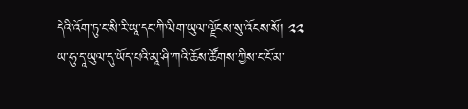དེའི་འོག་ཏུ་ང་སི་རི་ཡཱ་དང་ཀི་ལིག་ཡུལ་ལྗོངས་སུ་འོངས་སོ། ༢༢ ཡ་ཧུ་དཱ་ཡུལ་དུ་ཡོད་པའི་མཱ་ཤི་ཀའི་ཆོས་ཚོགས་ཀྱིས་ང་ངོ་མ་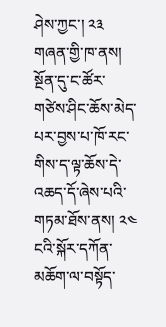ཤེས་ཀྱང་། ༢༣ གཞན་གྱི་ཁ་ནས། སྔོན་དུ་ང་ཚོར་གཙེས་ཤིང་ཆོས་མེད་པར་བྱས་པ་ཁོ་རང་གིས་ད་ལྟ་ཆོས་དེ་འཆད་དོ་ཞེས་པའི་གཏམ་ཐོས་ནས། ༢༤ ངའི་སྐོར་དཀོན་མཆོག་ལ་བསྟོད་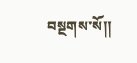བསྔགས་སོ༎